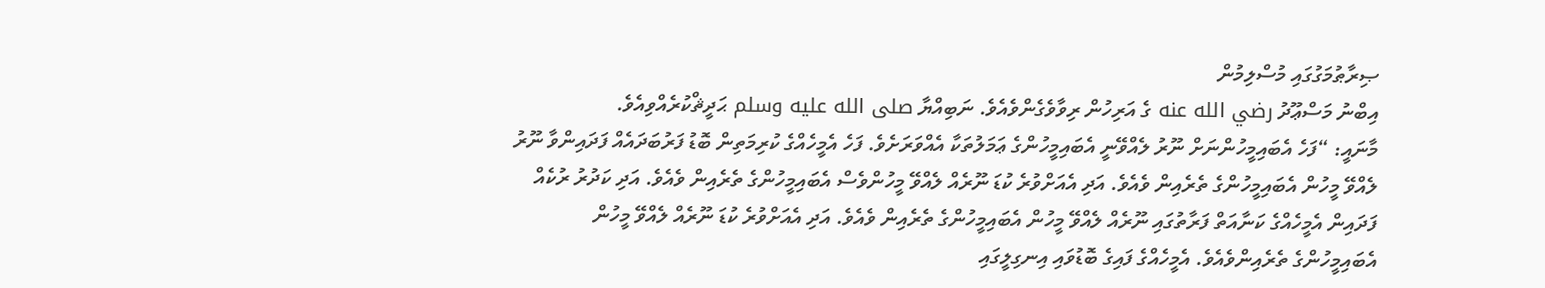ޞިރާޠުމަގުގައި މުސްލިމުން
އިބްނު މަސްޢޫދު رضي الله عنه ގެ އަރިހުން ރިވާވެގެންވެއެވެ. ނަބިއްޔާ صلى الله عليه وسلم ޙަދީޘްކުރެއްވިއެވެ.
މާނައީ: “ފަހެ އެބައިމީހުންނަށް ނޫރު ލެއްވޭނީ އެބައިމީހުންގެ ޢަމަލުތަކާ އެއްވަރަށެވެ. ފަހެ އެމީހެއްގެ ކުރިމަތިން ބޮޑު ފަރުބަދައެއް ފަދައިންވާ ނޫރު ލެއްވޭ މީހުން އެބައިމީހުންގެ ތެރެއިން ވެއެވެ. އަދި އެއަށްވުރެ ކުޑަ ނޫރެއް ލެއްވޭ މީހުންވެސް އެބައިމީހުންގެ ތެރެއިން ވެއެވެ. އަދި ކަދުރު ރުކެއް ފަދައިން އެމީހެއްގެ ކަނާއަތް ފަރާތުގައި ނޫރެއް ލެއްވޭ މީހުން އެބައިމީހުންގެ ތެރެއިން ވެއެވެ. އަދި އެއަށްވުރެ ކުޑަ ނޫރެއް ލެއްވޭ މީހުން އެބައިމީހުންގެ ތެރެއިންވެއެވެ. އެމީހެއްގެ ފައިގެ ބޮޑުވައި އިނގިލީގައި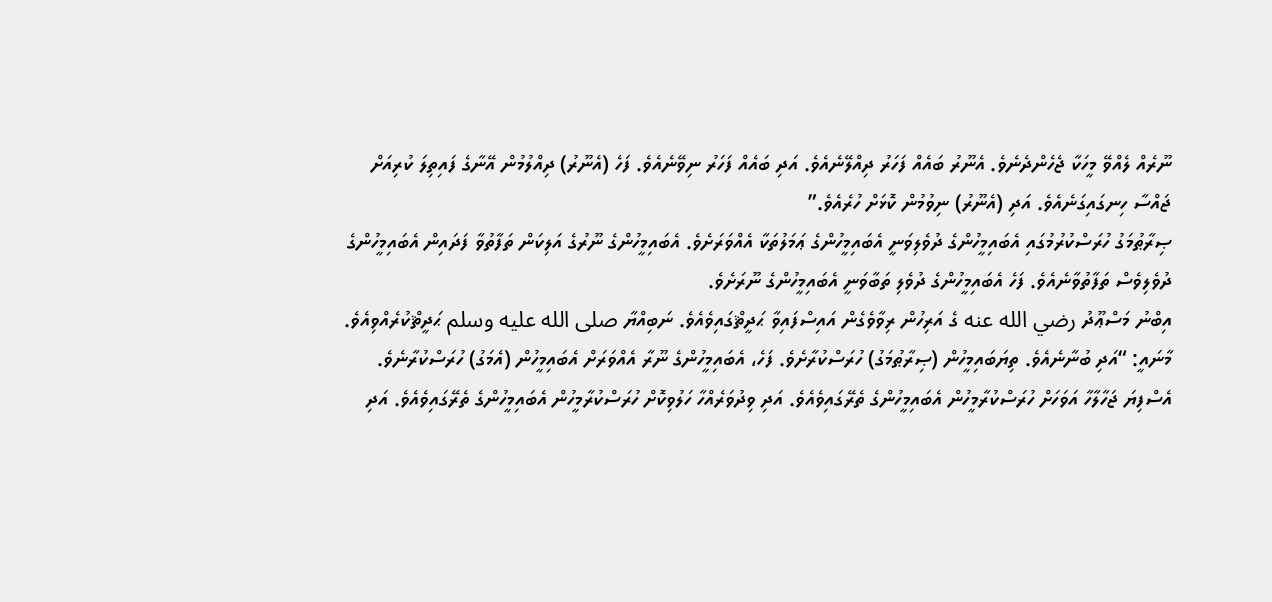ނޫރެއް ލެއްވޭ މީހަކާ ޖެހެންދެނެވެ. އެނޫރު ބައެއް ފަހަރު ދިއްލޭނެއެވެ. އަދި ބައެއް ފަހަރު ނިވޭނެއެވެ. ފަހެ (އެނޫރު) ދިއްލުމުން އޭނާގެ ފައިތިލަ ކުރިއަށް ޖައްސާ ހިނގައިގަނެއެވެ. އަދި (އެނޫރު) ނިވުމުން ކޮޅަށް ހުރެއެވެ.”
ޞިރާޠުމަގު ހުރަސްކުރުމުގައި އެބައިމީހުންގެ ދުވެލިވަނީ އެބައިމީހުންގެ ޢަމަލުތަކާ އެއްވަރަށެވެ. އެބައިމީހުންގެ ނޫރުގެ އަލިކަން ތަފާތުވާ ފަދައިން އެބައިމީހުންގެ ދުވެލިވެސް ތަފާތުވާނެއެވެ. ފަހެ އެބައިމީހުންގެ ދުވެލި ތަބާވަނީ އެބައިމީހުންގެ ނޫރަށެވެ.
އިބްނު މަސްޢޫދު رضي الله عنه ގެ އަރިހުން ރިވާވެގެން އައިސްފައިވާ ޙަދީޘްގައިވެއެވެ. ނަބިއްޔާ صلى الله عليه وسلم ޙަދީޘްކުރެއްވިއެވެ.
މާނައީ: “އަދި ބުނާނެއެވެ. ތިޔަބައިމީހުން (ޞިރާޠުމަގު) ހުރަސްކުރާށެވެ. ފަހެ، އެބައިމީހުންގެ ނޫރާ އެއްވަރަށް އެބައިމީހުން (އެމަގު) ހުރަސްކުރާނެވެ. އެސްފިޔަ ޖަހާލާހާ އަވަހަށް ހުރަސްކުރާމީހުން އެބައިމީހުންގެ ތެރޭގައިވެއެވެ. އަދި ވިދުވަރެއްހާ ހަލުވިކޮށް ހުރަސްކުރާމީހުން އެބައިމީހުންގެ ތެރޭގައިވެއެވެ. އަދި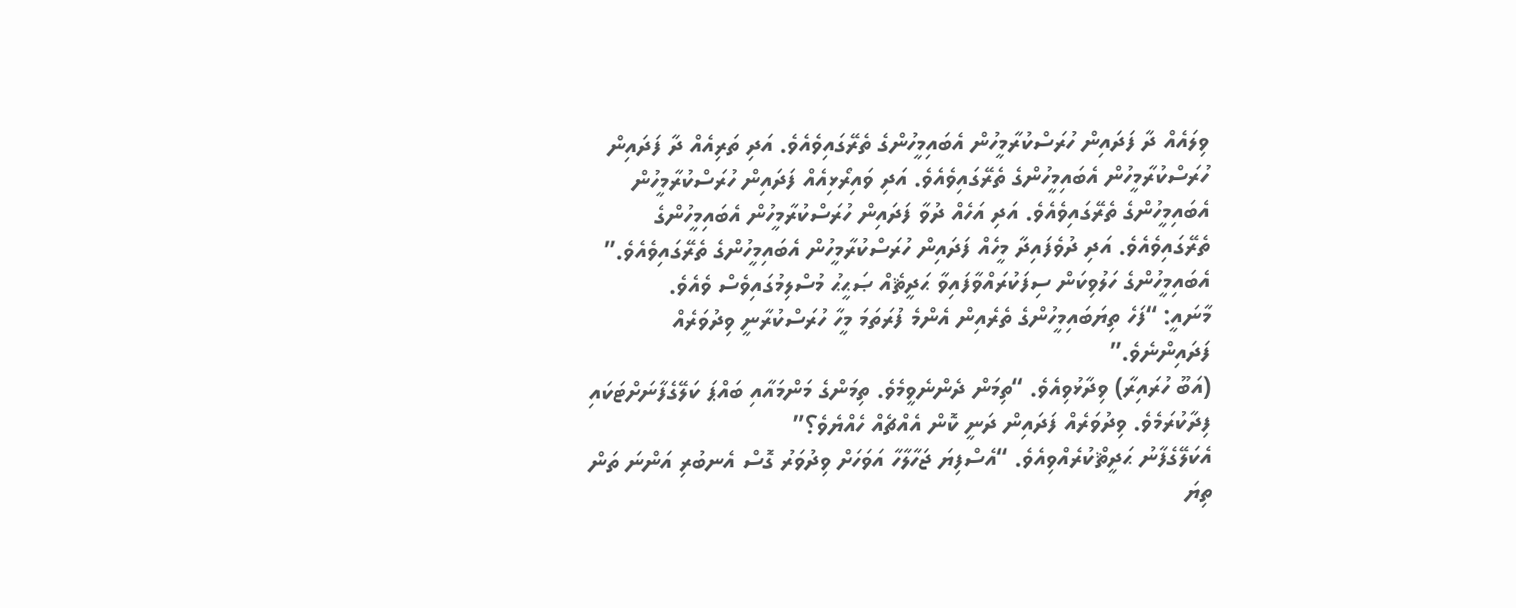ވިލައެއް ދާ ފަދައިން ހުރަސްކުރާމީހުން އެބައިމީހުންގެ ތެރޭގައިވެއެވެ. އަދި ތަރިއެއް ދާ ފަދައިން ހުރަސްކުރާމީހުން އެބައިމީހުންގެ ތެރޭގައިވެއެވެ. އަދި ވައިރޯޅިއެއް ފަދައިން ހުރަސްކުރާމީހުން އެބައިމީހުންގެ ތެރޭގައިވެއެވެ. އަދި އަހެއް ދުވާ ފަދައިން ހުރަސްކުރާމީހުން އެބައިމީހުންގެ ތެރޭގައިވެއެވެ. އަދި ދުވެފައިދާ މީހެއް ފަދައިން ހުރަސްކުރާމީހުން އެބައިމީހުންގެ ތެރޭގައިވެއެވެ.”
އެބައިމީހުންގެ ހަލުވިކަން ސިފަކުރައްވާފައިވާ ޙަދީޘެއް ޞަޙީޙު މުސްލިމުގައިވެސް ވެއެވެ.
މާނައީ: “ފަހެ ތިޔަބައިމީހުންގެ ތެރެއިން އެންމެ ފުރަތަމަ މީހާ ހުރަސްކުރާނީ ވިދުވަރެއް ފަދައިންނެވެ.”
(އަބޫ ހުރައިރާ) ވިދާޅުވިއެވެ. “ތިމަން ދެންނެވީމެވެ. ތިމަންގެ މަންމައާއި ބައްޕަ ކަލޭގެފާނަށްޓަކައި ފިދާކުރަމެވެ. ވިދުވަރެއް ފަދައިން ދަނީ ކޮން އެއްޗެއް ހެއްޔެވެ؟”
އެކަލޭގެފާނު ޙަދީޘްކުރެއްވިއެވެ. “އެސްފިޔަ ޖަހާލާހާ އަވަހަށް ވިދުވަރު ގޮސް އެނބުރި އަންނަ ތަން ތިޔަ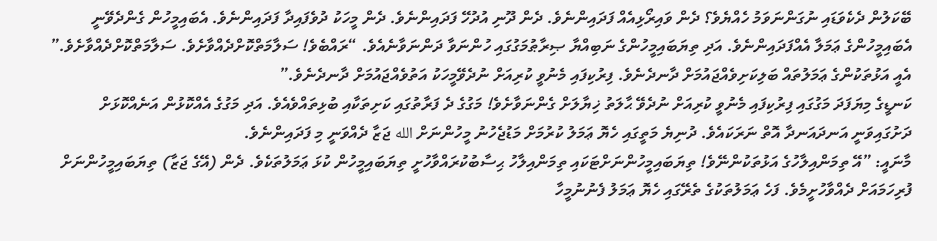ބޭކަލުން ދެކެވަޑައި ނުގަންނަވަމު ހެއްޔެވެ؟ ދެން ވައިރޯޅިއެއް ފަދައިންނެވެ. ދެން ދޫނި އުދުހޭ ފަދައިންނެވެ. ދެން މީހަކު ދުވެފައިދާ ފަދައިންނެވެ. އެބައިމީހުން ގެންދެވޭނީ އެބައިމީހުންގެ ޢަމަލާ އެއްފަދައިންނެވެ. އަދި ތިޔަބައިމީހުންގެ ނަބިއްޔާ ޞިރާޠުމަގުގައި ހުންނަވާ ދަންނަވާނެއެވެ. “ރައްބެވެ! ސަލާމަތްކޮށްދެއްވާށެވެ. ސަލާމަތްކޮށްދެއްވާށެވެ.” އެއީ އަޅުތަކުންގެ ޢަމަލުތައް ބަލިކަށިވެއްޖައުމަށް ދާނދެނެވެ. ފިރުކިފައި މެނުވީ ކުރިއަށް ނުދެވޭމީހަކު އަތުވެއްޖައުމަށް ދާނދެނެވެ.”
ކަނޑީގެ މިޔަފަދަ މަގުގައި ފިރުކިފައި މެނުވީ ކުރިއަށް ނުދެވޭ ޙާލަތު ޚިޔާލަށް ގެންނަވާށެވެ! މަގުގެ ދެ ފަރާތުގައި ކަށިތަކާއި ބުޅިތައްވެއެވެ. އަދި މަގުގެ އެއްކޮޅުން އަނެއްކޮޅަށް ދަށުގައިވަނީ އަނދައަނދާ އޮތް ނަރަކައެވެ. ދުނިޔެ މަތީގައި ހެޔޮ ޢަމަލު ކުރުމަށް މަޑުޖެހުނު މީހުންނަށް الله ޖަޒާ ދެއްވަނީ މި ފަދައިންނެވެ.
މާނައީ: ”އޭ ތިމަންއިލާހުގެ އަޅުތަކުންނޭވެ! ތިޔަބައިމީހުންނަށްޓަކައި ތިމަންއިލާހު ޙިސާބުކުރައްވާހުށީ ތިޔަބައިމީހުން ކުޅަ ޢަމަލުތަކެވެ. ދެން (އޭގެ ޖަޒާ) ތިޔަބައިމީހުންނަށް ފުރިހަމައަށް ދެއްވާހުށީމެވެ. ފަހެ ޢަމަލުތަކުގެ ތެރޭގައި ހެޔޮ ޢަމަލު ފެނުނުމީހާ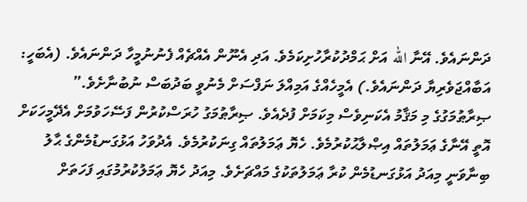ދަންނައެވެ. އޭނާ الله އަށް ޙަމްދުކުރާހުށިކަމެވެ. އަދި އެނޫން އެއްޗެއް ފެނުނުމީހާ ދަންނައެވެ. (އެބަހީ: އަބާއްޖަވެރިޔާ ދަންނައެވެ.) އެމީހެއްގެ އަމިއްލަ ނަފްސަށް މެނުވީ ބަދުބަސް ނުބުނާށެވެ.”
ޞިރާޠުމަގުގެ މި މަޤާމު އެކަނިވެސް މިކަމަށް ފުދެއެވެ. ޞިރާޠުމަގު ހުރަސްކުރުން ފަސޭހަވުމަށް އެދޭމީހަކަށް އޮތީ އޭނާގެ ޢަމަލުތައް އިޞްލާޙުކުރުމެވެ. ހެޔޮ ޢަމަލުތައް ގިނަކުރުމެވެ. އެދުވަހު އަޅުގަނޑުމެންގެ ޙާލު ބިނާވަނީ މިއަދު އަޅުގަނޑުމެން ކުރާ ޢަމަލުތަކުގެ މައްޗަށެވެ. މިއަދު ހެޔޮ ޢަމަލުކުރުމުގައި ފަހަތަށް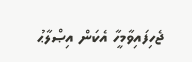ޖެހިފައިވާމީހާ އެކަން އިޞްލާޙު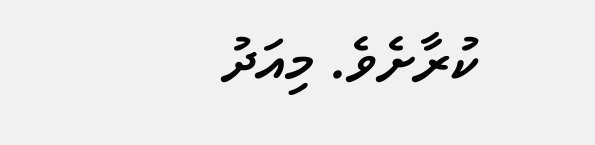ކުރާށެވެ. މިއަދު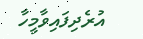އުރެދިފައިވާމީހާ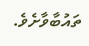ތައުބާވާށެވެ.